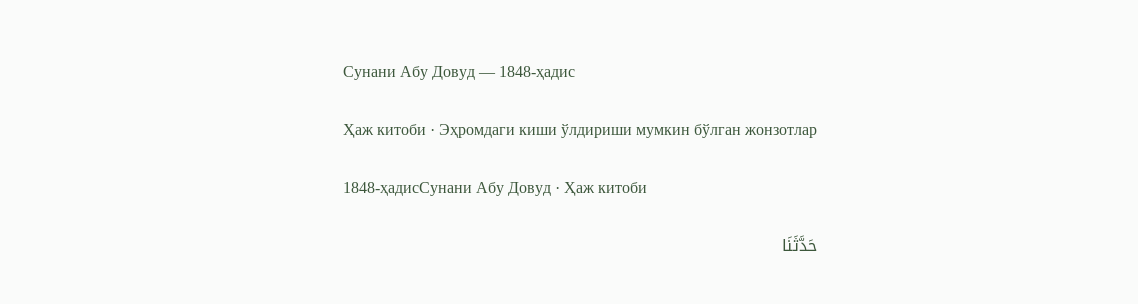Сунани Абу Довуд — 1848-ҳадис

Ҳаж китоби · Эҳромдаги киши ўлдириши мумкин бўлган жонзотлар

1848-ҳадисСунани Абу Довуд · Ҳаж китоби

حَدَّثَنَا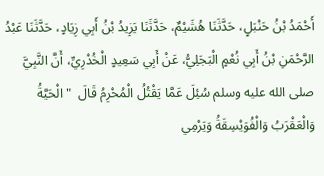أَحْمَدُ بْنُ حَنْبَلٍ، حَدَّثَنَا هُشَيْمٌ، حَدَّثَنَا يَزِيدُ بْنُ أَبِي زِيَادٍ، حَدَّثَنَا عَبْدُ الرَّحْمَنِ بْنُ أَبِي نُعْمٍ الْبَجَلِيُّ، عَنْ أَبِي سَعِيدٍ الْخُدْرِيِّ، أَنَّ النَّبِيَّ صلى الله عليه وسلم سُئِلَ عَمَّا يَقْتُلُ الْمُحْرِمُ قَالَ  " الْحَيَّةُ وَالْعَقْرَبُ وَالْفُوَيْسِقَةُ وَيَرْمِي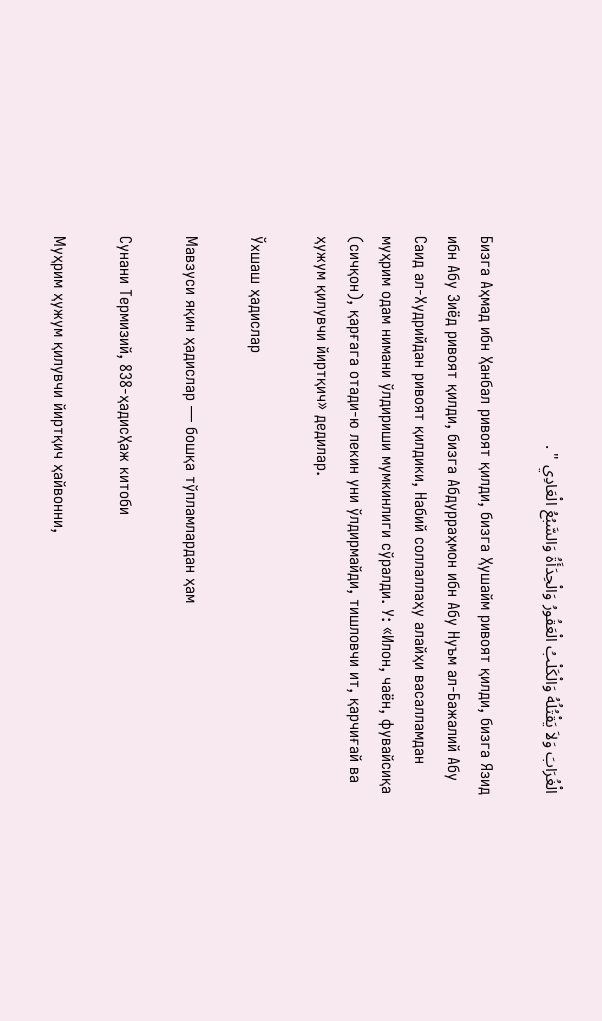الْغُرَابَ وَلاَ يَقْتُلُهُ وَالْكَلْبُ الْعَقُورُ وَالْحِدَأَةُ وَالسَّبُعُ الْعَادِي " .

Бизга Аҳмад ибн Ҳанбал ривоят қилди, бизга Ҳушайм ривоят қилди, бизга Язид ибн Абу Зиёд ривоят қилди, бизга Абдурраҳмон ибн Абу Нуъм ал-Бажалий Абу Саид ал-Худрийдан ривоят қилдики, Набий соллаллаҳу алайҳи васалламдан муҳрим одам нимани ўлдириши мумкинлиги сўралди. У: «Илон, чаён, фувайсиқа (сичқон), қарғага отади-ю лекин уни ўлдирмайди, тишловчи ит, қарчиғай ва ҳужум қилувчи йиртқич» дедилар.

Ўхшаш ҳадислар

Мавзуси яқин ҳадислар — бошқа тўпламлардан ҳам

Сунани Термизий, 838-ҳадисҲаж китоби

Муҳрим ҳужум қилувчи йиртқич ҳайвонни,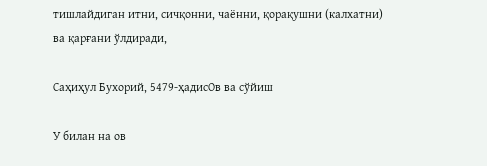тишлайдиган итни, сичқонни, чаённи, қорақушни (калхатни) ва қарғани ўлдиради,

Саҳиҳул Бухорий, 5479-ҳадисОв ва сўйиш

У билан на ов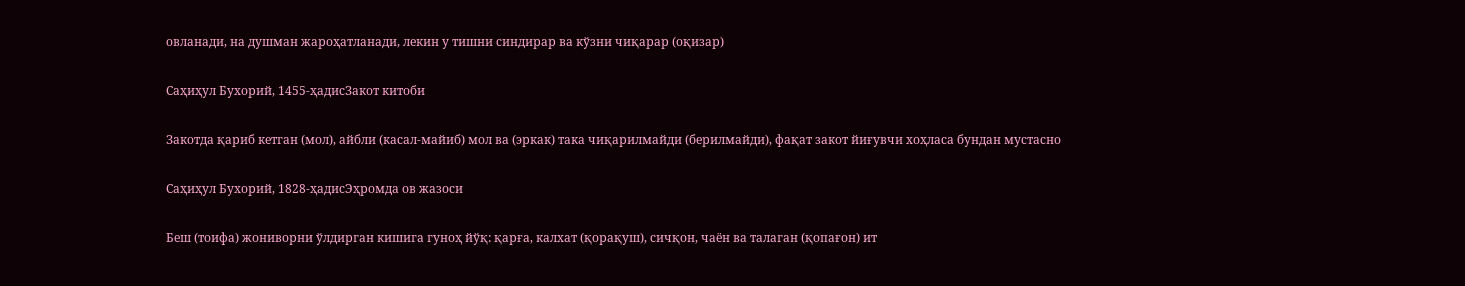овланади, на душман жароҳатланади, лекин у тишни синдирар ва кўзни чиқарар (оқизар)

Саҳиҳул Бухорий, 1455-ҳадисЗакот китоби

Закотда қариб кетган (мол), айбли (касал-майиб) мол ва (эркак) така чиқарилмайди (берилмайди), фақат закот йиғувчи хоҳласа бундан мустасно

Саҳиҳул Бухорий, 1828-ҳадисЭҳромда ов жазоси

Беш (тоифа) жониворни ўлдирган кишига гуноҳ йўқ: қарға, калхат (қорақуш), сичқон, чаён ва талаган (қопағон) ит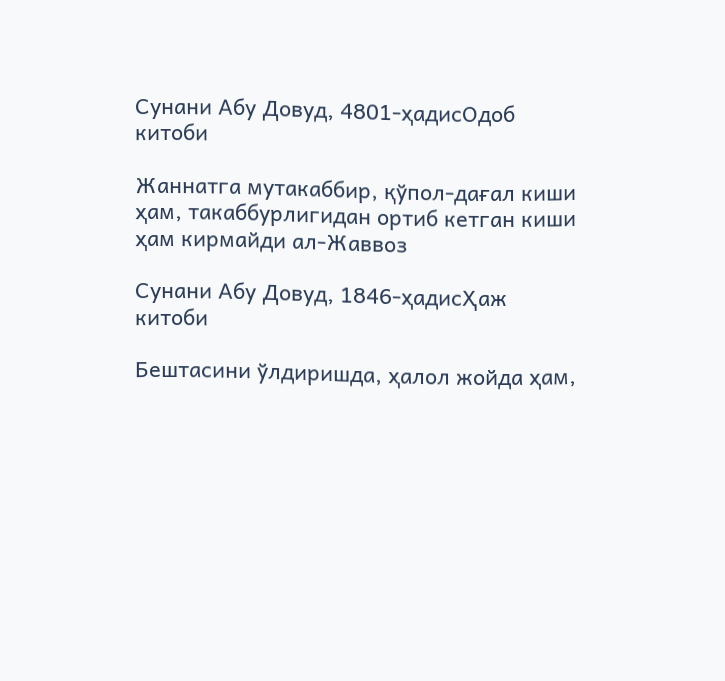Сунани Абу Довуд, 4801-ҳадисОдоб китоби

Жаннатга мутакаббир, қўпол-дағал киши ҳам, такаббурлигидан ортиб кетган киши ҳам кирмайди ал-Жаввоз

Сунани Абу Довуд, 1846-ҳадисҲаж китоби

Бештасини ўлдиришда, ҳалол жойда ҳам,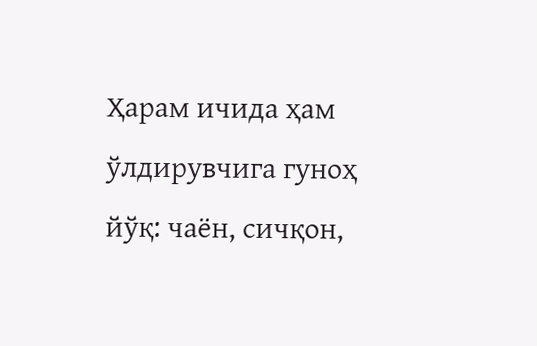Ҳарам ичида ҳам ўлдирувчига гуноҳ йўқ: чаён, сичқон,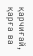қарчиғай, қарға ва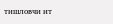тишловчи ит